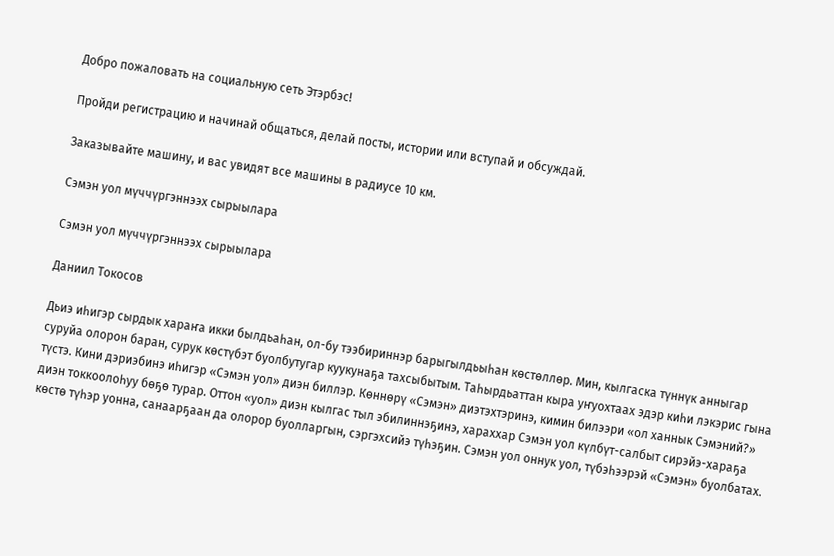Добро пожаловать на социальную сеть Этэрбэс!

Пройди регистрацию и начинай общаться, делай посты, истории или вступай и обсуждай.

Заказывайте машину, и вас увидят все машины в радиусе 10 км.

Сэмэн уол мүччүргэннээх сырыылара

Сэмэн уол мүччүргэннээх сырыылара

Даниил Токосов

Дьиэ иһигэр сырдык хараҥа икки былдьаһан, ол-бу тээбириннэр барыгылдьыһан көстөллөр. Мин, кылгаска түннүк анныгар суруйа олорон баран, сурук көстүбэт буолбутугар куукунаҕа тахсыбытым. Таһырдьаттан кыра уҥуохтаах эдэр киһи лэкэрис гына түстэ. Кини дэриэбинэ иһигэр «Сэмэн уол» диэн биллэр. Көннөрү «Сэмэн» диэтэхтэринэ, кимин билээри «ол ханнык Сэмэний?» диэн токкоолоһуу бөҕө турар. Оттон «уол» диэн кылгас тыл эбилиннэҕинэ, хараххар Сэмэн уол күлбүт-салбыт сирэйэ-хараҕа көстө түһэр уонна, санаарҕаан да олорор буолларгын, сэргэхсийэ түһэҕин. Сэмэн уол оннук уол, түбэһээрэй «Сэмэн» буолбатах.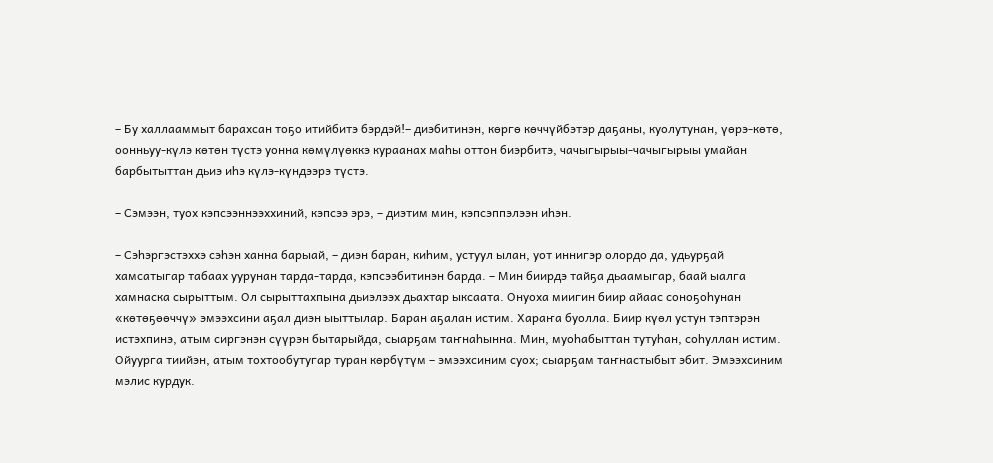– Бу халлааммыт барахсан тоҕо итийбитэ бэрдэй!– диэбитинэн, көргө көччүйбэтэр даҕаны, куолутунан, үөрэ-көтө, оонньуу-күлэ көтөн түстэ уонна көмүлүөккэ кураанах маһы оттон биэрбитэ, чачыгырыы-чачыгырыы умайан барбытыттан дьиэ иһэ күлэ-күндээрэ түстэ.

– Сэмээн, туох кэпсээннээххиний, кэпсээ эрэ, – диэтим мин, кэпсэппэлээн иһэн.

– Сэһэргэстэххэ сэһэн ханна барыай, – диэн баран, киһим, устуул ылан, уот иннигэр олордо да, удьурҕай хамсатыгар табаах уурунан тарда-тарда, кэпсээбитинэн барда. – Мин биирдэ тайҕа дьаамыгар, баай ыалга хамнаска сырыттым. Ол сырыттахпына дьиэлээх дьахтар ыксаата. Онуоха миигин биир айаас соноҕоһунан «көтөҕөөччү» эмээхсини аҕал диэн ыыттылар. Баран аҕалан истим. Хараҥа буолла. Биир күөл устун тэптэрэн истэхпинэ, атым сиргэнэн сүүрэн бытарыйда, сыарҕам таҥнаһынна. Мин, муоһабыттан тутуһан, соһуллан истим. Ойуурга тиийэн, атым тохтообутугар туран көрбүтүм – эмээхсиним суох; сыарҕам таҥнастыбыт эбит. Эмээхсиним мэлис курдук.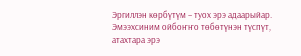Эргиллэн көрбүтүм – туох эрэ адаарыйар. Эмээхсиним ойбоҥҥо төбөтүнэн түспүт, атахтара эрэ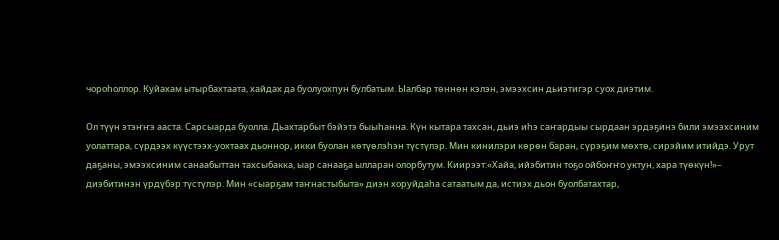чороһоллор. Куйахам ытырбахтаата, хайдах да буолуохпун булбатым. Ыалбар төннөн кэлэн, эмээхсин дьиэтигэр суох диэтим.

Ол түүн этэҥҥэ ааста. Сарсыарда буолла. Дьахтарбыт бэйэтэ быыһанна. Күн кытара тахсан, дьиэ иһэ саҥардыы сырдаан эрдэҕинэ били эмээхсиним уолаттара, сүрдээх күүстээх-уохтаах дьоннор, икки буолан көтүөлэһэн түстүлэр. Мин кинилэри көрөн баран, сүрэҕим мөхтө, сирэйим итийдэ. Урут даҕаны, эмээхсиним санаабыттан тахсыбакка, ыар санааҕа ылларан олорбутум. Киирээт:«Хайа, ийэбитин тоҕо ойбоҥҥо уктун, хара түөкүн!»– диэбитинэн үрдүбэр түстүлэр. Мин «сыарҕам таҥнастыбыта» диэн хоруйдаһа сатаатым да, истиэх дьон буолбатахтар,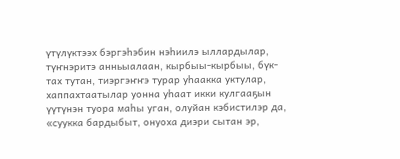үтүлүктээх бэргэһэбин нэһиилэ ыллардылар, түҥнэритэ анньыалаан, кырбыы-кырбыы, бүк-тах тутан, тиэргэҥҥэ турар уһаакка уктулар, хаппахтаатылар уонна уһаат икки кулгааҕын үүтүнэн туора маһы уган, олуйан кэбистилэр да, «суукка бардыбыт, онуоха диэри сытан эр,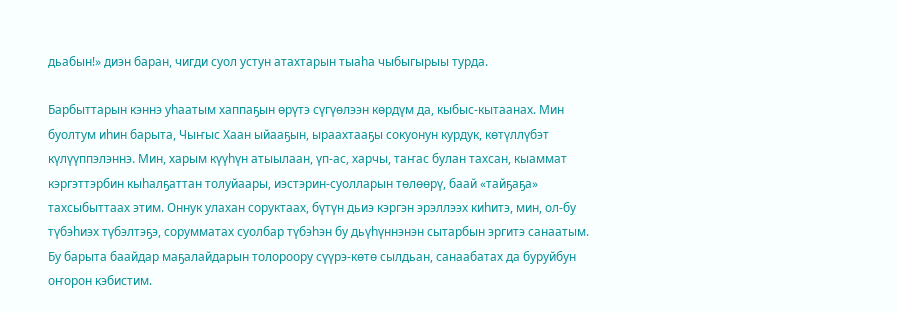дьабын!» диэн баран, чигди суол устун атахтарын тыаһа чыбыгырыы турда.

Барбыттарын кэннэ уһаатым хаппаҕын өрүтэ сүгүөлээн көрдүм да, кыбыс-кытаанах. Мин буолтум иһин барыта, Чыҥыс Хаан ыйааҕын, ыраахтааҕы сокуонун курдук, көтүллүбэт күлүүппэлэннэ. Мин, харым күүһүн атыылаан, үп-ас, харчы, таҥас булан тахсан, кыаммат кэргэттэрбин кыһалҕаттан толуйаары, иэстэрин-суолларын төлөөрү, баай «тайҕаҕа» тахсыбыттаах этим. Оннук улахан соруктаах, бүтүн дьиэ кэргэн эрэллээх киһитэ, мин, ол-бу түбэһиэх түбэлтэҕэ, сорумматах суолбар түбэһэн бу дьүһүннэнэн сытарбын эргитэ санаатым. Бу барыта баайдар маҕалайдарын толороору сүүрэ-көтө сылдьан, санаабатах да буруйбун оҥорон кэбистим.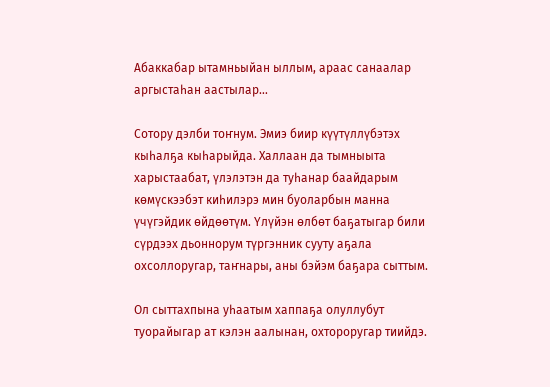Абаккабар ытамньыйан ыллым, араас санаалар аргыстаһан аастылар…

Сотору дэлби тоҥнум. Эмиэ биир күүтүллүбэтэх кыһалҕа кыһарыйда. Халлаан да тымныыта харыстаабат, үлэлэтэн да туһанар баайдарым көмүскээбэт киһилэрэ мин буоларбын манна үчүгэйдик өйдөөтүм. Үлүйэн өлбөт баҕатыгар били сүрдээх дьоннорум түргэнник сууту аҕала охсоллоругар, таҥнары, аны бэйэм баҕара сыттым.

Ол сыттахпына уһаатым хаппаҕа олуллубут туорайыгар ат кэлэн аалынан, охтороругар тиийдэ.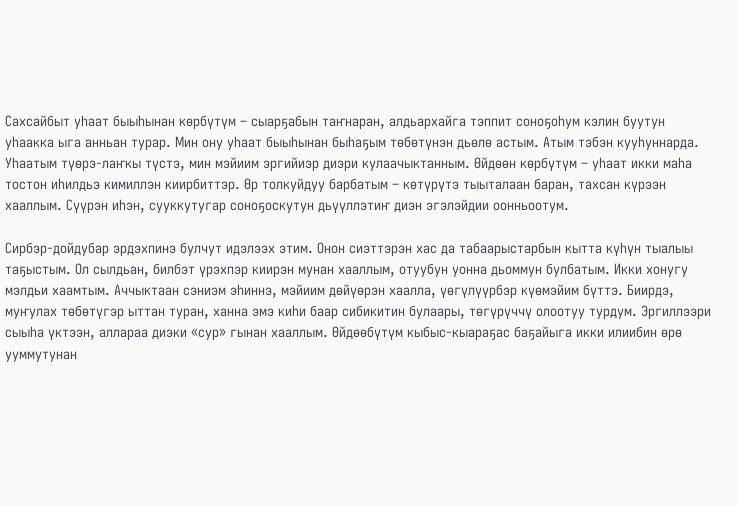Сахсайбыт уһаат быыһынан көрбүтүм – сыарҕабын таҥнаран, алдьархайга тэппит соноҕоһум кэлин буутун уһаакка ыга анньан турар. Мин ону уһаат быыһынан быһаҕым төбөтүнэн дьөлө астым. Атым тэбэн кууһуннарда. Уһаатым түөрэ-лаҥкы түстэ, мин мэйиим эргийиэр диэри кулаачыктанным. Өйдөөн көрбүтүм – уһаат икки маһа тостон иһилдьэ кимиллэн киирбиттэр. Өр толкуйдуу барбатым – көтүрүтэ тыыталаан баран, тахсан күрээн хааллым. Сүүрэн иһэн, сууккутугар соноҕоскутун дьүүллэтиҥ диэн эгэлэйдии оонньоотум.

Сирбэр-дойдубар эрдэхпинэ булчут идэлээх этим. Онон сиэттэрэн хас да табаарыстарбын кытта күһүн тыалыы таҕыстым. Ол сылдьан, билбэт үрэхпэр киирэн мунан хааллым, отуубун уонна дьоммун булбатым. Икки хонугу мэлдьи хаамтым. Аччыктаан сэниэм эһиннэ, мэйиим дөйүөрэн хаалла, үөгүлүүрбэр күөмэйим бүттэ. Биирдэ, муҥулах төбөтүгэр ыттан туран, ханна эмэ киһи баар сибикитин булаары, төгүрүччү олоотуу турдум. Эргиллээри сыыһа үктээн, аллараа диэки «сур» гынан хааллым. Өйдөөбүтүм кыбыс-кыараҕас баҕайыга икки илиибин өрө ууммутунан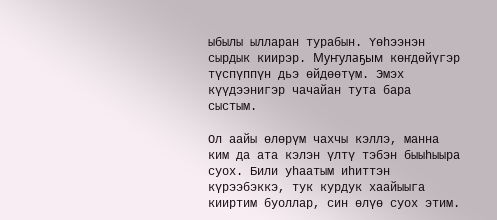ыбылы ылларан турабын. Үөһээнэн сырдык киирэр. Муҥулаҕым көҥдөйүгэр түспүппүн дьэ өйдөөтүм. Эмэх күүдээнигэр чачайан тута бара сыстым.

Ол аайы өлөрүм чахчы кэллэ, манна ким да ата кэлэн үлтү тэбэн быыһыыра суох. Били уһаатым иһиттэн күрээбэккэ, тук курдук хаайыыга кииртим буоллар, син өлүө суох этим.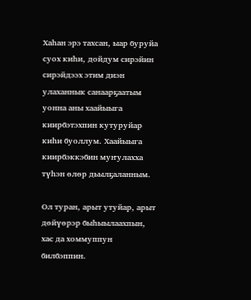Хаһан эрэ тахсан, ыар буруйа суох киһи, дойдум сирэйин сирэйдээх этим диэн улаханнык санаарҕаатым уонна аны хаайыыга киирбэтэхпин кутуруйар киһи буоллум. Хаайыыга киирбэккэбин муҥулахха түһэн өлөр дьылҕаланным.

Ол туран, арыт утуйар, арыт дөйүөрэр быһыылаахпын, хас да хоммуппун билбэппин.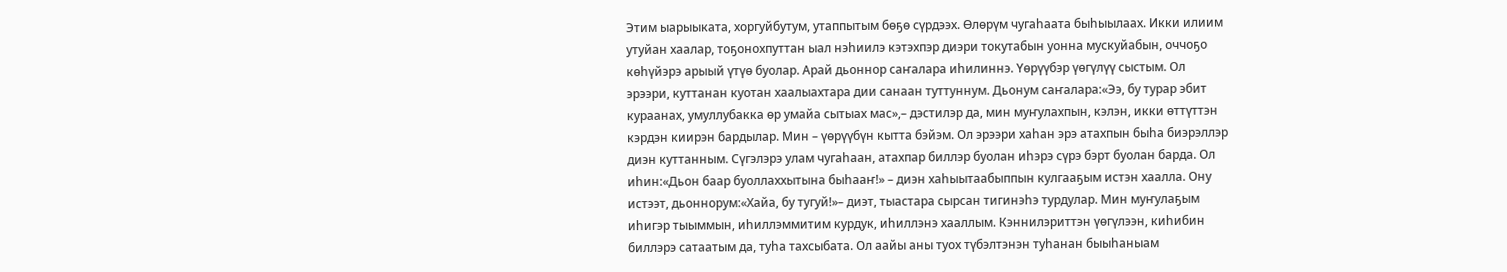Этим ыарыыката, хоргуйбутум, утаппытым бөҕө сүрдээх. Өлөрүм чугаһаата быһыылаах. Икки илиим утуйан хаалар, тоҕонохпуттан ыал нэһиилэ кэтэхпэр диэри токутабын уонна мускуйабын, оччоҕо көһүйэрэ арыый үтүө буолар. Арай дьоннор саҥалара иһилиннэ. Үөрүүбэр үөгүлүү сыстым. Ол эрээри, куттанан куотан хаалыахтара дии санаан туттуннум. Дьонум саҥалара:«Ээ, бу турар эбит кураанах, умуллубакка өр умайа сытыах мас»,– дэстилэр да, мин муҥулахпын, кэлэн, икки өттүттэн кэрдэн киирэн бардылар. Мин – үөрүүбүн кытта бэйэм. Ол эрээри хаһан эрэ атахпын быһа биэрэллэр диэн куттанным. Сүгэлэрэ улам чугаһаан, атахпар биллэр буолан иһэрэ сүрэ бэрт буолан барда. Ол иһин:«Дьон баар буоллаххытына быһааҥ!» – диэн хаһыытаабыппын кулгааҕым истэн хаалла. Ону истээт, дьоннорум:«Хайа, бу тугуй!»– диэт, тыастара сырсан тигинэһэ турдулар. Мин муҥулаҕым иһигэр тыыммын, иһиллэммитим курдук, иһиллэнэ хааллым. Кэннилэриттэн үөгүлээн, киһибин биллэрэ сатаатым да, туһа тахсыбата. Ол аайы аны туох түбэлтэнэн туһанан быыһаныам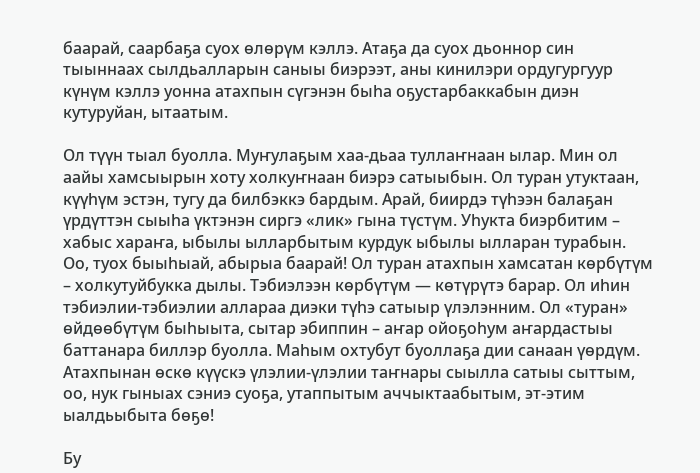баарай, саарбаҕа суох өлөрүм кэллэ. Атаҕа да суох дьоннор син тыыннаах сылдьалларын саныы биэрээт, аны кинилэри ордугургуур күнүм кэллэ уонна атахпын сүгэнэн быһа оҕустарбаккабын диэн кутуруйан, ытаатым.

Ол түүн тыал буолла. Муҥулаҕым хаа-дьаа туллаҥнаан ылар. Мин ол аайы хамсыырын хоту холкуҥнаан биэрэ сатыыбын. Ол туран утуктаан, күүһүм эстэн, тугу да билбэккэ бардым. Арай, биирдэ түһээн балаҕан үрдүттэн сыыһа үктэнэн сиргэ «лик» гына түстүм. Уһукта биэрбитим – хабыс хараҥа, ыбылы ылларбытым курдук ыбылы ылларан турабын. Оо, туох быыһыай, абырыа баарай! Ол туран атахпын хамсатан көрбүтүм – холкутуйбукка дылы. Тэбиэлээн көрбүтүм — көтүрүтэ барар. Ол иһин тэбиэлии-тэбиэлии аллараа диэки түһэ сатыыр үлэлэнним. Ол «туран» өйдөөбүтүм быһыыта, сытар эбиппин – аҥар ойоҕоһум аҥардастыы баттанара биллэр буолла. Маһым охтубут буоллаҕа дии санаан үөрдүм. Атахпынан өскө күүскэ үлэлии-үлэлии таҥнары сыылла сатыы сыттым, оо, нук гыныах сэниэ суоҕа, утаппытым аччыктаабытым, эт-этим ыалдьыбыта бөҕө!

Бу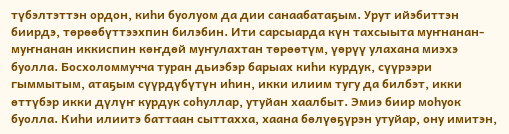түбэлтэттэн ордон, киһи буолуом да дии санаабатаҕым. Урут ийэбиттэн биирдэ, төрөөбүттээхпин билэбин. Ити сарсыарда күн тахсыыта муҥнанан-муҥнанан иккиспин көҥдөй муҥулахтан төрөөтүм, үөрүү улахана миэхэ буолла. Босхоломмучча туран дьиэбэр барыах киһи курдук, сүүрээри гыммытым, атаҕым сүүрдүбүтүн иһин, икки илиим тугу да билбэт, икки өттүбэр икки дүлүҥ курдук соһуллар, утуйан хаалбыт. Эмиэ биир моһуок буолла. Киһи илиитэ баттаан сыттахха, хаана бөлүөҕүрэн утуйар, ону имитэн,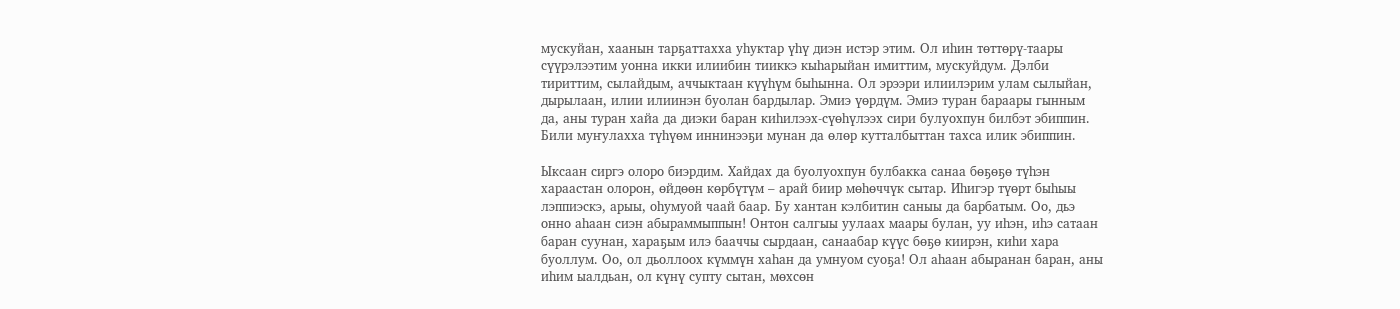мускуйан, хаанын тарҕаттахха уһуктар үһү диэн истэр этим. Ол иһин төттөрү-таары сүүрэлээтим уонна икки илиибин тииккэ кыһарыйан имиттим, мускуйдум. Дэлби тириттим, сылайдым, аччыктаан күүһүм быһынна. Ол эрээри илиилэрим улам сылыйан, дырылаан, илии илиинэн буолан бардылар. Эмиэ үөрдүм. Эмиэ туран бараары гынным да, аны туран хайа да диэки баран киһилээх-сүөһүлээх сири булуохпун билбэт эбиппин. Били муҥулахха түһүөм иннинээҕи мунан да өлөр кутталбыттан тахса илик эбиппин.

Ыксаан сиргэ олоро биэрдим. Хайдах да буолуохпун булбакка санаа бөҕөҕө түһэн хараастан олорон, өйдөөн көрбүтүм – арай биир мөһөччүк сытар. Иһигэр түөрт быһыы лэппиэскэ, арыы, оһумуой чаай баар. Бу хантан кэлбитин саныы да барбатым. Оо, дьэ онно аһаан сиэн абыраммыппын! Онтон салгыы уулаах маары булан, уу иһэн, иһэ сатаан баран суунан, хараҕым илэ бааччы сырдаан, санаабар күүс бөҕө киирэн, киһи хара буоллум. Оо, ол дьоллоох күммүн хаһан да умнуом суоҕа! Ол аһаан абыранан баран, аны иһим ыалдьан, ол күнү супту сытан, мөхсөн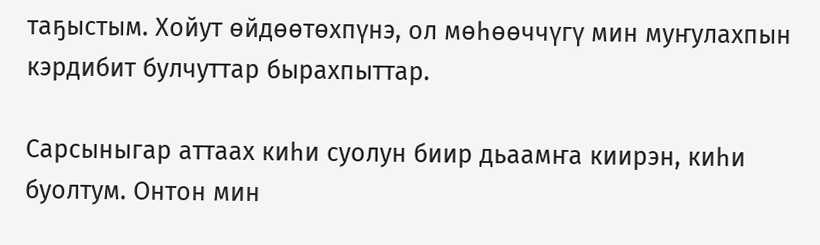таҕыстым. Хойут өйдөөтөхпүнэ, ол мөһөөччүгү мин муҥулахпын кэрдибит булчуттар бырахпыттар.

Сарсыныгар аттаах киһи суолун биир дьаамҥа киирэн, киһи буолтум. Онтон мин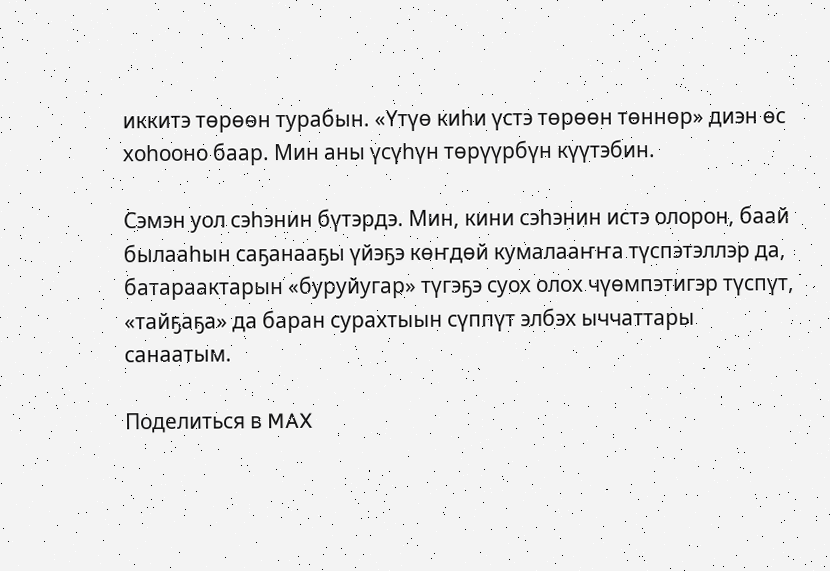иккитэ төрөөн турабын. «Үтүө киһи үстэ төрөөн төннөр» диэн өс хоһооно баар. Мин аны үсүһүн төрүүрбүн күүтэбин.

Сэмэн уол сэһэнин бүтэрдэ. Мин, кини сэһэнин истэ олорон, баай былааһын саҕанааҕы үйэҕэ көҥдөй кумалааҥҥа түспэтэллэр да, батараактарын «буруйугар» түгэҕэ суох олох чүөмпэтигэр түспүт, «тайҕаҕа» да баран сурахтыын сүппүт элбэх ыччаттары санаатым.

Поделиться в MAX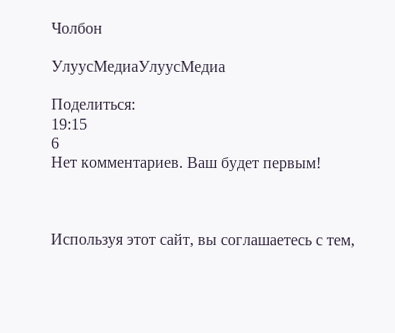Чолбон

УлуусМедиаУлуусМедиа

Поделиться:
19:15
6
Нет комментариев. Ваш будет первым!



Используя этот сайт, вы соглашаетесь с тем,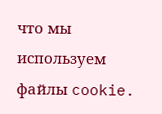что мы используем файлы cookie.